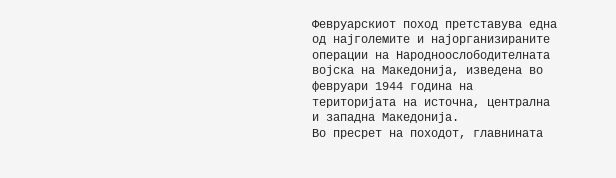Февруарскиот поход претставува една од најголемите и најорганизираните операции на Народноослободителната војска на Македонија, изведена во февруари 1944 година на територијата на источна, централна и западна Македонија.
Во пресрет на походот, главнината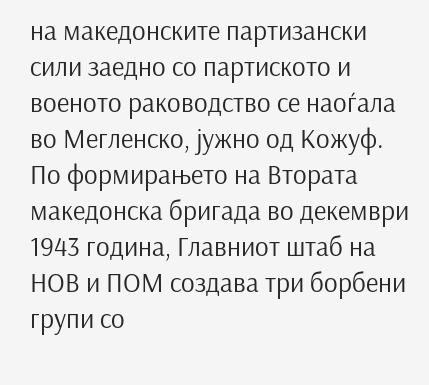на македонските партизански сили заедно со партиското и военото раководство се наоѓала во Мегленско, јужно од Кожуф. По формирањето на Втората македонска бригада во декември 1943 година, Главниот штаб на НОВ и ПОМ создава три борбени групи со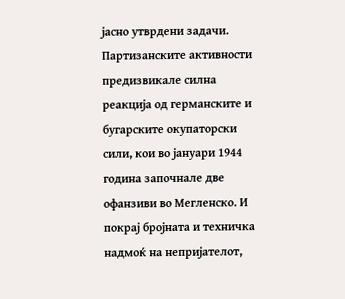јасно утврдени задачи.
Партизанските активности предизвикале силна реакција од германските и бугарските окупаторски сили, кои во јануари 1944 година започнале две офанзиви во Мегленско. И покрај бројната и техничка надмоќ на непријателот,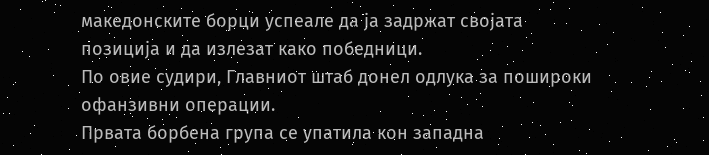македонските борци успеале да ја задржат својата позиција и да излезат како победници.
По овие судири, Главниот штаб донел одлука за пошироки офанзивни операции.
Првата борбена група се упатила кон западна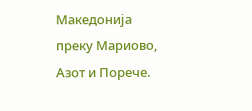Македонија преку Мариово, Азот и Порече.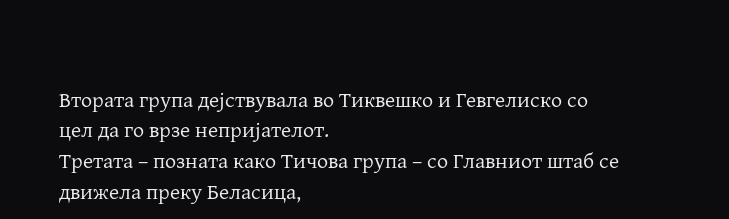Втората група дејствувала во Тиквешко и Гевгелиско со цел да го врзе непријателот.
Третата – позната како Тичова група – со Главниот штаб се движела преку Беласица,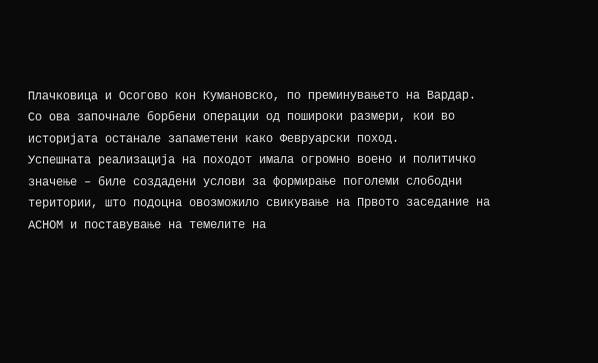Плачковица и Осогово кон Кумановско, по преминувањето на Вардар.
Со ова започнале борбени операции од пошироки размери, кои во историјата останале запаметени како Февруарски поход.
Успешната реализација на походот имала огромно воено и политичко значење – биле создадени услови за формирање поголеми слободни територии, што подоцна овозможило свикување на Првото заседание на АСНОМ и поставување на темелите на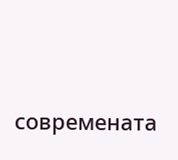современата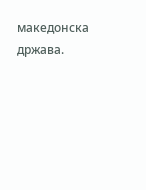македонска држава.